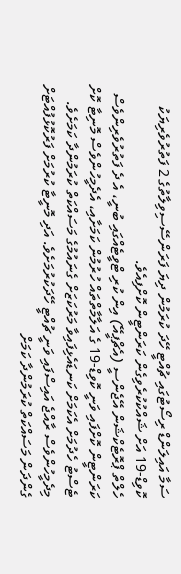ސަމާ އައިލަންޑް ރިސޯޓުގައި ޗުއްޓީ ހޭދަ ކުރަމުން ދިޔަ ފަރަންސޭސިވިލާތުގެ 2 ފަތުރުވެރިޔަކު ކޮވިޑް-19 އަށް ޝައްކުކުރެވިގެން ކަރަންޓީން ކޮށްފިއެވެ.
ހެލްތް ޕްރޮޓެކްޝަން އޭޖެންސީ (އެޗްޕީއޭ) އިން ކުރި ޓްވީޓެއްގައި ބުނީ، އެ ދެ ފަތުރުވެރިންވެސް ކަރަންޓީން ކޮށްފައި ވަނީ ކޮވިޑް-19 ގެ އަލާމާތްތައް ހުރުމުން ކަމަށާއި، އެދެމީހުންވެސް މޮނިޓާ ކޮށް ޓެސްޓު ހެދުމަށް އެކަމަށް ކަނޑައެޅިފައިވާ މަރުކަޒަށް ގެނައުމުގެ މަސައްކަތް ކުރަމުންދާ ކަމަށެވެ. މިދެމީހުންވެސް ރާއްޖެ އައިސްފައި ވަނީ ޗުއްޓީ ހޭދަކުރުމަށެވެ. އަދި މޮނީޓާ ކުރުމަށް ފަރުކޮޅުފުއްޓަށް ގެންދަން މަސައްކަތް ކުރަމުންދާ ކަމަށް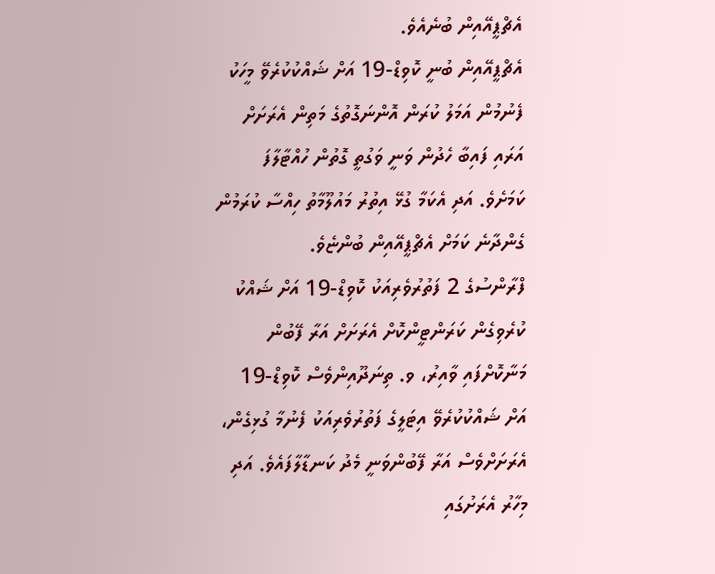އެޗްޕީއޭއިން ބުނެއެވެ.
އެޗްޕީއޭއިން ބުނީ ކޮވިޑް-19 އަށް ޝައްކުކުރެވޭ މީހަކު ފެނުމުން އަމަލު ކުރަން އޮންނަގޮތުގެ މަތިން އެރަށަށް އަރައި ފައިބާ ހެދުން ވަނީ ވަގުތީ ގޮތުން ހުއްޓާލާފަ ކަމަށެވެ. އަދި އެކަމާ ގުޅޭ އިތުރު މައުލޫމާތު ހިއްސާ ކުރަމުން ގެންދާނެ ކަމަށް އެޗްޕީއޭއިން ބުންޏެވެ.
ފްރާންސުގެ 2 ފަތުރުވެރިއަކު ކޮވިޑް-19 އަށް ޝައްކު ކުރެވިގެން ކަރަންޓީންކޮށް އެރަށަށް އަރާ ފޭބުން މަނާކޮށްފައި ވާއިރު، ވ. ތިނަދޫއިންވެސް ކޮވިޑް-19 އަށް ޝައްކުކުރެވޭ އިޓަލީގެ ފަތުރުވެރިއަކު ފެނުމާ ގުޅިގެން، އެރަށަށްވެސް އަރާ ފޭބުންވަނީ މެދު ކަނޑާލާފައެވެ. އަދި މިހާރު އެރަށުގައި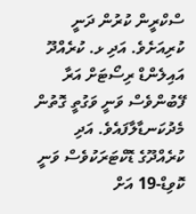ސްކްރީން ކުރުން ދަނީ ކުރިއަށެވެ. އަދި ޅ. ކުރެއްދޫ އައިލެންޑް ރިސޯޓަށް އަރާ ފޭބުންވެސް ވަނީ ވަގުތީ ގޮތުން މެދުކަނޑާލާފައެވެ. އަދި ކުރެއްދޫގެ ޑޮކްޓަރަކުވެސް ވަނީ ކޮވިޑް-19 އަށް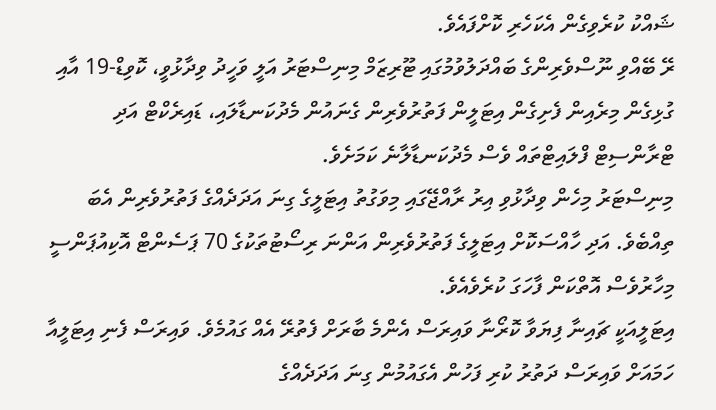ޝައްކު ކުރެވިގެން އެކަހެރި ކޮށްފައެވެ.
ރޭ ބޭއްވި ނޫސްވެރިންގެ ބައްދަލުވުމުގައި ޓޫރިޒަމް މިނިސްޓަރު އަލީ ވަހީދު ވިދާޅުވީ، ކޮވިޑް-19 އާއި ގުޅިގެން މިރެއިން ފެށިގެން އިޓަލީން ފަތުރުވެރިން ގެނައުން މެދުކަނޑާލައި، ޑައިރެކްޓް އަދި ޓްރާންސިޓް ފްލައިޓްތައް ވެސް މެދުކަނޑާލާނެ ކަމަށެވެ.
މިނިސްޓަރު މިހެން ވިދާޅުވި އިރު ރާއްޖޭގައި މިވަގުތު އިޓަލީގެ ގިނަ އަދަދެއްގެ ފަތުރުވެރިން އެބަ ތިއްބެވެ. އަދި ހާއްސަކޮށް އިޓަލީގެ ފަތުރުވެރިން އަންނަ ރިސޯޓުތަކުގެ 70 ޕަސެންޓް އޮކިއުޕަންސީ މިހާރުވެސް އޮތްކަން ފާހަގަ ކުރެވެއެވެ.
އިޓަލީއަކީ ޗައިނާ ފިޔަވާ ކޮރޯނާ ވައިރަސް އެންމެ ބާރަށް ފެތުރޭ އެއް ގައުމެވެ. ވައިރަސް ފެނި އިޓަލީއާ ހަމައަށް ވައިރަސް ދަތުރު ކުރި ފަހުން އެގައުމުން ގިނަ އަދަދެއްގެ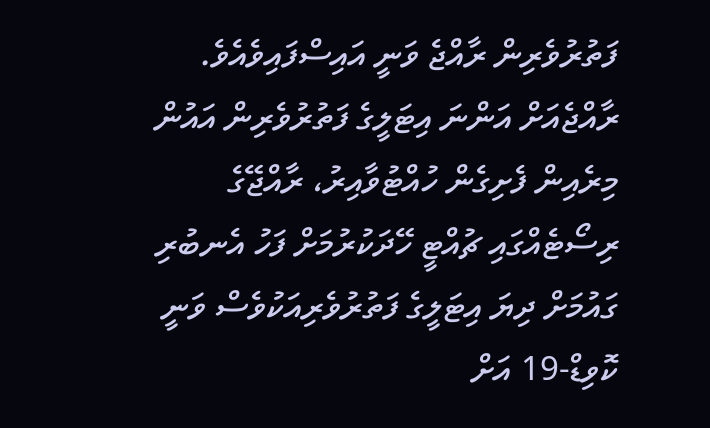ފަތުރުވެރިން ރާއްޖެ ވަނީ އައިސްފައިވެއެވެ.
ރާއްޖެއަށް އަންނަ އިޓަލީގެ ފަތުރުވެރިން އައުން މިރެއިން ފެށިގެން ހުއްޓުވާއިރު، ރާއްޖޭގެ ރިސޯޓެއްގައި ޗުއްޓީ ހޭދަކުރުމަށް ފަހު އެނބުރި ގައުމަށް ދިޔަ އިޓަލީގެ ފަތުރުވެރިއަކުވެސް ވަނީ ކޮވިޑް-19 އަށް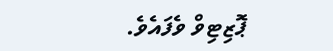ޕޮޒިޓިވް ވެފައެވެ.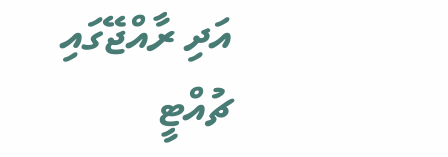އަދި ރާއްޖޭގައި ޗުއްޓީ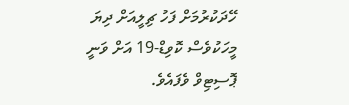ހޭދަކުރުމަށް ފަހު ޗިލީއަށް ދިޔަ މީހަކުވެސް ކޮވިޑް-19 އަށް ވަނީ ޕޮސިޓިވް ވެފައެވެ.